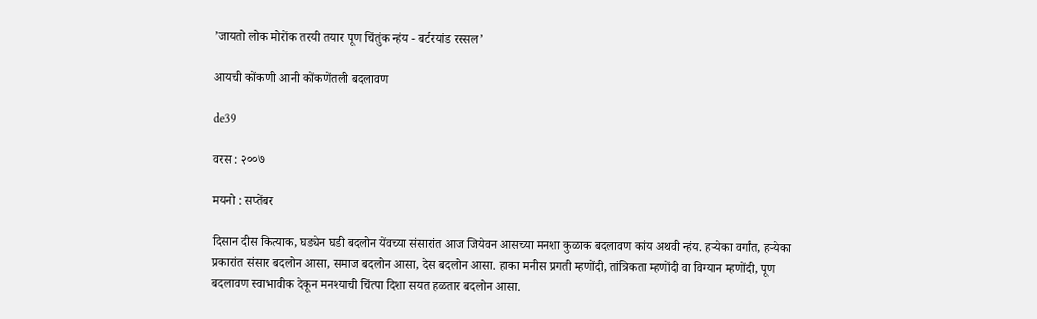’जायतो लोक मोरोंक तर‌यी तयार पूण चिंतुंक न्हंय - बर्ट‌र‍यांड रस्सल’

आयची कोंकणी आनी कोंकणेंतली बदलावण

de39

वरस : २००७

मयनो : सप्तेंबर

दिसान दीस कित्याक, घड्येन घडी बदलोन येंवच्या संसारांत आज जियेवन आसच्या मनशा कुळाक बदलावण कांय अथवी न्हंय. हऱ्येका वर्गांत, हऱ्येका प्रकारांत संसार बदलोन आसा, समाज बदलोन आसा, देस बदलोन आसा. हाका मनीस प्रगती म्हणोंदी, तांत्रिकता म्हणोंदी वा विग्यान म्हणोंदी, पूण बदलावण स्वाभावीक देकून मनश्याची चिंत्पा दिशा सयत हळतार बदलोन आसा.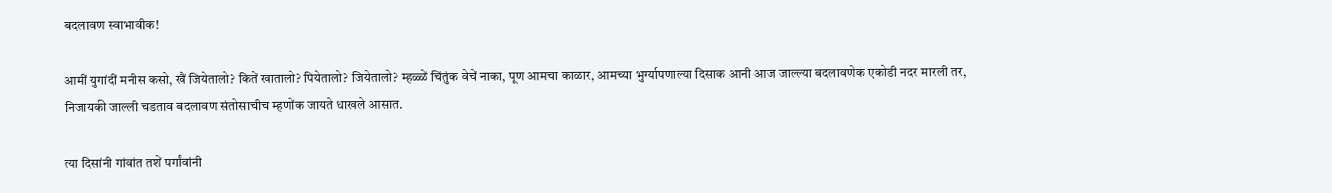बदलावण स्वाभावीक!

आमीं युगांदीं मनीस कसो, खैं जियेतालो? कितें खातालो? पियेतालो? जियेतालो? म्हळ्ळें चिंतुंक वेचें नाका, पूण आमचा काळार, आमच्या भुर्ग्यापणाल्या दिसाक आनी आज जाल्ल्या बदलावणेक एकोडी नदर मारली तर, निजायकी जाल्ली चडताव बदलावण संतोसाचीच म्हणोंक जायते धाखले आसात.

त्या दिसांनी गांवांत तशें पर्गांवांनी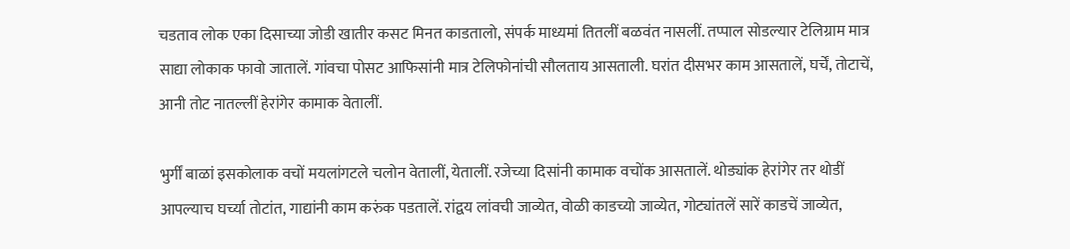चडताव लोक एका दिसाच्या जोडी खातीर कसट मिनत काडतालो, संपर्क माध्यमां तितलीं बळवंत नासलीं. तप्पाल सोडल्यार टेलिग्राम मात्र साद्या लोकाक फावो जातालें. गांवचा पोसट आफिसांनी मात्र टेलिफोनांची सौलताय आसताली. घरांत दीस‌भर काम आसतालें, घर्चें, तोटाचें, आनी तोट नात‌ल्लीं हेरांगेर कामाक वेतालीं.

भुर्गीं बाळां इसकोलाक वचों मयलांगटले चलोन वेतालीं, येतालीं. रजेच्या दिसांनी कामाक वचोंक आसतालें. थोड्यांक हेरांगेर तर थोडीं आपल्याच घर्च्या तोटांत, गाद्यांनी काम करुंक पडतालें. रांद्वय लांवची जाव्येत, वोळी काडच्यो जाव्येत, गोट्यांतलें सारें काडचें जाव्येत,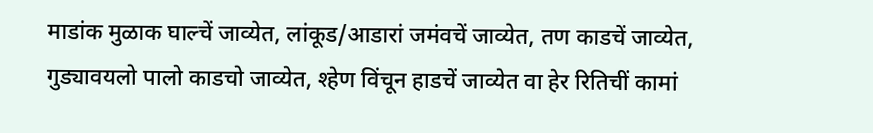माडांक मुळाक घाल्चें जाव्येत, लांकूड/आडारां जमंवचें जाव्येत, तण काडचें जाव्येत, गुड्यावयलो पालो काडचो जाव्येत, श्हेण विंचून हाडचें जाव्येत वा हेर रितिचीं कामां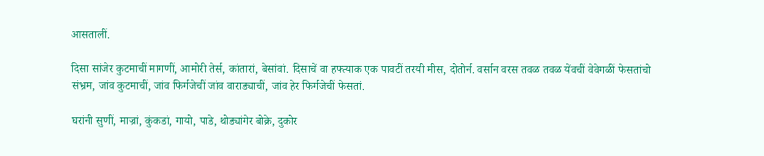आसतालीं.

दिसा सांजेर कुटमाचीं मागणीं, आमोरी तेर्स, कांतारां, बेसांवां. दिसाचें वा हफ्त्याक एक पावटीं तर‌यी मीस, दोतोर्न. वर्सान वरस तवळ तवळ येंवचीं वेवेगळीं फेसतांचो संभ्रम, जांव कुटमाचीं, जांव फिर्गजेचीं जांव वाराड्याचीं, जांव हेर फिर्गजेचीं फेसतां.

घरांनी सुणीं, माज्रां, कुंकडां, गायो, पाडे, थोड्यांगेर बोक्रे, दुकोर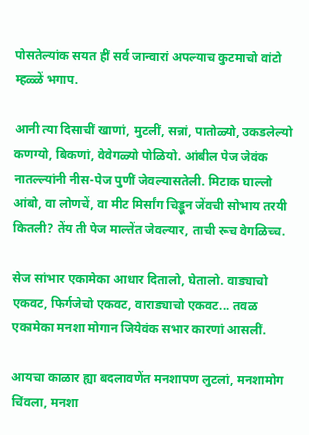पोसतेल्यांक सयत हीं सर्व जान्वारां अपल्याच कुटमाचो वांटो म्हळ्ळें भगाप.

आनी त्या दिसाचीं खाणां, मुटलीं, सन्नां, पातोळ्यो, उकडलेल्यो कणग्यो, बिकणां, वेवेगळ्यो पोळियो. आंबील पेज जेवंक नात‌ल्ल्यांनी नीस-पेज पुणीं जेवल्यासतेली. मिटाक घाल्लो आंबो, वा लोणचें, वा मीट मिर्सांग चिड्डून जेंवची सोभाय तर‌यी कितली? तेंय ती पेज माल्तेंत जेवल्यार, ताची रूच वेगळिच्च.

सेज सांभार एकामेका आधार दितालो, घेतालो. वाड्याचो एकवट, फिर्गजेचो एकवट, वाराड्याचो एकवट... तवळ एकामेका मनशा मोगान जियेवंक सभार कारणां आसलीं.

आयचा काळार ह्या बदलावणेंत मनशापण लुटलां, मनशामोग चिंवला, मनशा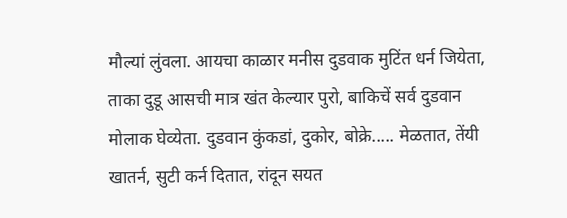मौल्यां लुंवला. आयचा काळार मनीस दुडवाक मुटिंत धर्न जियेता, ताका दुडू आसची मात्र खंत केल्यार पुरो, बाकिचें सर्व दुडवान मोलाक घेव्येता. दुडवान कुंकडां, दुकोर, बोक्रे..... मेळतात, तेंयी खातर्न, सुटी कर्न दितात, रांदून सयत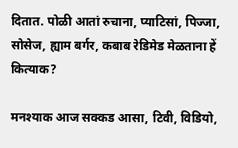दितात. पोळी आतां रुचाना, प्याटिसां, पिज्जा, सोसेज, ह्याम बर्गर, कबाब रेडिमेड मेळताना हें कित्याक?

मनश्याक आज सक्कड आसा, टिवी, विडियो,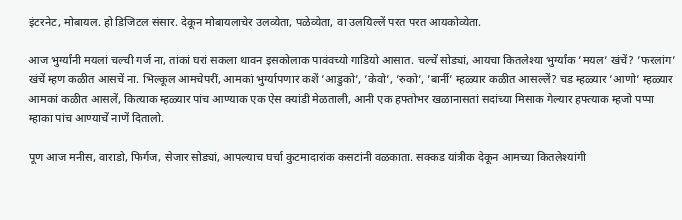इंटर‌नेट, मोबायल. हो डिजिटल संसार. देकून मोबायलाचेर उलव्येता, पळेव्येता, वा उलयिल्लें परत परत आयकोव्येता.

आज भुर्ग्यांनी मयलां चल्ची गर्ज ना, तांकां घरां सकला थावन इसकोलाक पावंवच्यो गाडियो आसात. चल्चें सोड्यां, आयचा कितलेश्या भुर्ग्यांक ’मयल’ खंचें? ’फरलांग’ खंचें म्हण कळीत आसचें ना. भिल्कूल आमचेपरीं, आमकां भुर्ग्यापणार कशें ’आडुको’, ’केवो’, ’रुको’, ’बार्नी’ म्हळ्यार कळीत आस‌ल्लें? चड म्हळ्यार ’आणो’ म्हळ्यार आमकां कळीत आसलें, कित्याक म्हळ्यार पांच आण्याक एक ऐस क्यांडी मेळताली, आनी एक हफ्तोभर खळानासतां सदांच्या मिसाक गेल्यार हफ्त्याक म्हजो पप्पा म्हाका पांच आण्याचें नाणें दितालो.

पूण आज मनीस, वाराडो, फिर्गज, सेजार सोड्यां, आपल्याच घर्चा कुटमादारांक कसटांनी वळकाता. सक्कड यांत्रीक देकून आमच्या कितलेश्यांगी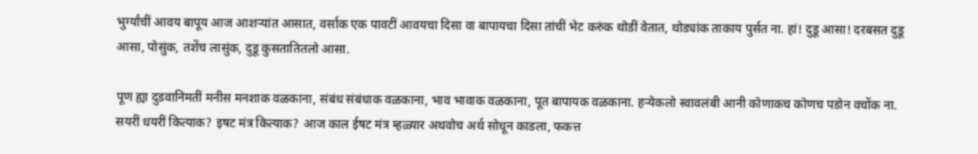भुर्ग्यांचीं आवय बापूय आज आशऱ्यांत आसात, वर्साक एक पावटीं आवयचा दिसा वा बापायचा दिसा तांचीं भेट करुंक थोडीं वेतात, थोड्यांक ताकाय पुर्सत ना. हां! दुडू आसा! दरबसत दुडू आसा, पोसुंक, तशेंच लासुंक, दुडू कुसतातितलो आसा.

पूण ह्या दुडवानिमतीं मनीस मनशाक वळकाना, संबंध संबंधाक वळकाना, भाव भावाक वळकाना, पूत बापायक वळकाना. हऱ्येकलो स्वावलंबी आनी कोणाक‌च कोण‌च पडोन वचोंक ना. सयरीं धयरीं कित्याक? इषट मंत्र कित्याक? आज काल ईषट मंत्र म्हळ्यार अथवोच अर्थ सोधून काडला, फकत्त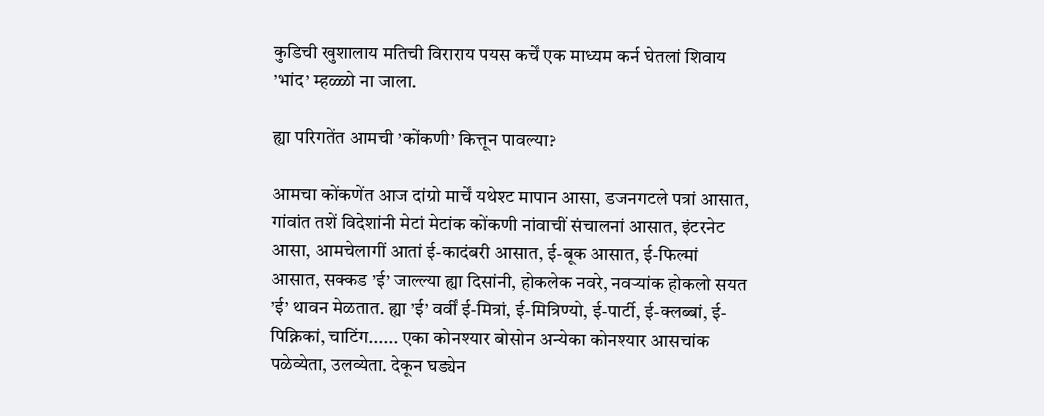कुडिची खुशालाय मतिची विराराय पयस कर्चें एक माध्यम कर्न घेतलां शिवाय ’भांद’ म्हळ्ळो ना जाला.

ह्या परिगतेंत आमची ’कोंकणी’ कित्तून पावल्या?

आमचा कोंकणेंत आज दांग्रो मार्चें यथेश्ट मापान आसा, डजन‌गटले पत्रां आसात, गांवांत तशें विदेशांनी मेटां मेटांक कोंकणी नांवाचीं संचालनां आसात, इंटर‍नेट आसा, आमचेलागीं आतां ई-कादंबरी आसात, ई-बूक आसात, ई-फिल्मां आसात, सक्कड ’ई’ जाल्ल्या ह्या दिसांनी, होकलेक नवरे, नवऱ्यांक होकलो सयत ’ई’ थावन मेळतात. ह्या ’ई’ वर्वीं ई-मित्रां, ई-मित्रिण्यो, ई-पार्टी, ई-क्लब्बां, ई-पिक्निकां, चाटिंग...... एका कोनश्यार बोसोन अन्येका कोनश्यार आसचांक पळेव्येता, उलव्येता. देकून घड्येन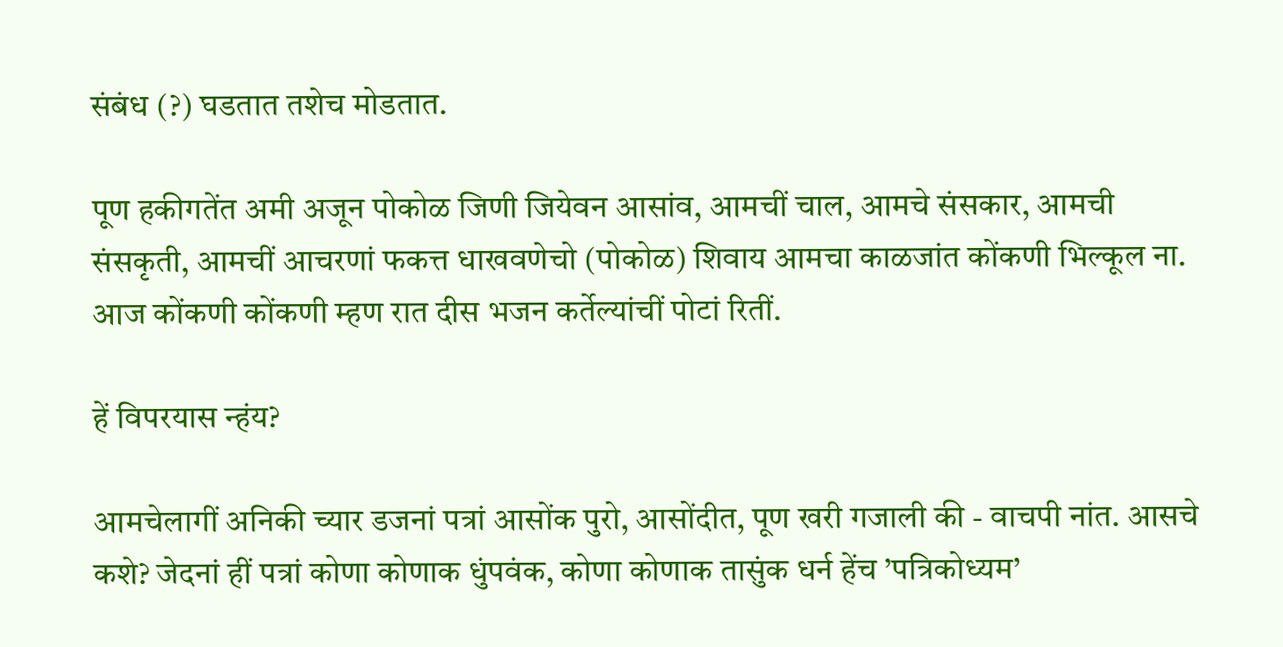संबंध (?) घडतात तशेच मोडतात.

पूण हकीगतेंत अमी अजून पोकोळ जिणी जियेवन आसांव, आमचीं चाल, आमचे संसकार, आमची संसकृती, आमचीं आचरणां फकत्त धाखवणेचो (पोकोळ) शिवाय आमचा काळजांत कोंकणी भिल्कूल ना. आज कोंकणी कोंकणी म्हण रात दीस भजन कर्तेल्यांचीं पोटां रितीं.

हें विपर‍यास न्हंय?

आमचेलागीं अनिकी च्यार डजनां पत्रां आसोंक पुरो, आसोंदीत, पूण खरी गजाली की - वाचपी नांत. आसचे कशे? जेदनां हीं पत्रां कोणा कोणाक धुंपवंक, कोणा कोणाक तासुंक धर्न हेंच ’पत्रिकोध्यम’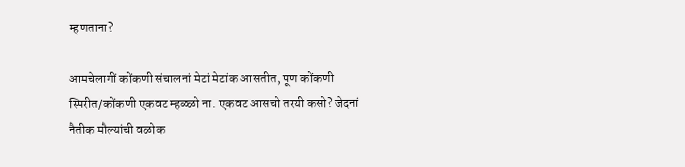म्हणताना?

आमचेलागीं कोंकणी संचालनां मेटां मेटांक आसतीत, पूण कोंकणी स्पिरीत/कोंकणी एकवट म्हळ्ळो ना. एकवट आसचो तर‌यी कसो? जेदनां नैतीक मौल्यांची वळोक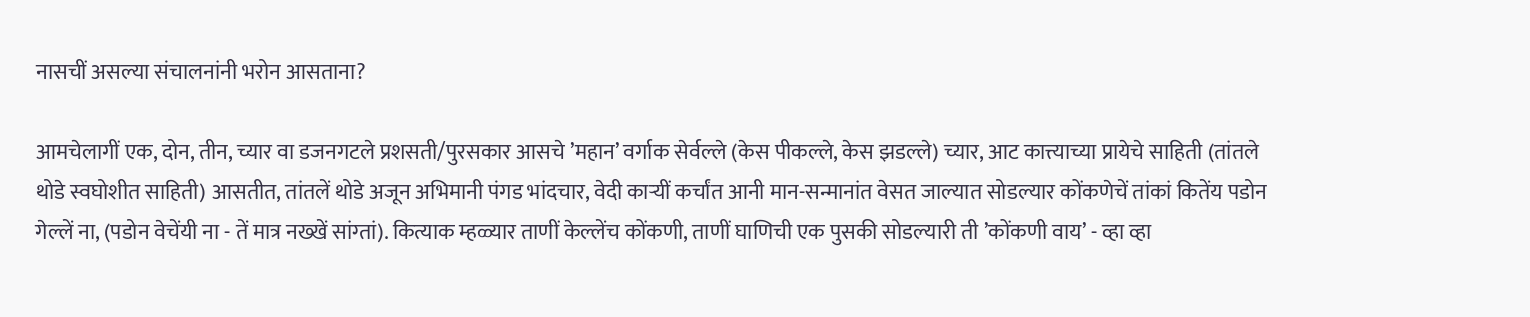नासचीं असल्या संचालनांनी भरोन आसताना?

आमचेलागीं एक, दोन, तीन, च्यार वा डजन‌गटले प्रशसती/पुरसकार आसचे ’महान’ वर्गाक सेर्वल्ले (केस पीक‌ल्ले, केस झड‌ल्ले) च्यार, आट कात्त्याच्या प्रायेचे साहिती (तांतले थोडे स्वघोशीत साहिती) आसतीत, तांतलें थोडे अजून अभिमानी पंगड भांदचार, वेदी काऱ्यीं कर्चांत आनी मान-सन्मानांत वेसत जाल्यात सोडल्यार कोंकणेचें तांकां कितेंय पडोन गेल्लें ना, (पडोन वेचेंयी ना - तें मात्र नख्खें सांग्तां). कित्याक म्हळ्यार ताणीं केल्लेंच कोंकणी, ताणीं घाणिची एक पुसकी सोडल्यारी ती ’कोंकणी वाय’ - व्हा व्हा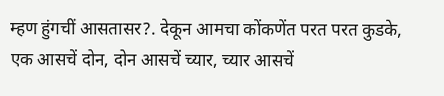म्हण हुंगचीं आसतासर?. देकून आमचा कोंकणेंत परत परत कुडके, एक आसचें दोन, दोन आसचें च्यार, च्यार आसचें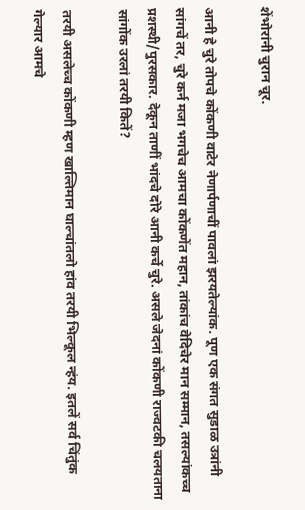शेंभोरांनी चुरान चूर.

आनी हे चुरे तोपचे कोंकणी वाटेर नेणार्पणाचीं पावलां झरयतेल्यांक. पूण एक संगत सुडाळ उत्रांनी सांगचें तर, चुरे कर्न मजा भगचेच आमचा कोंकणेंत महान, तांकांच वेदिचेर मान सम्मान, तसल्यांक‌च्च प्रशस्थी/पुरसकार. देकून ताणीं भांदचे दोरे आनी कर्चे चुरे. असले जेदनां कोंकणी राज्वटकी चलयताना सांगोंक उरलां तर‌यी कितें?

तर‌यी असलेच्च कोंकणी म्हण खाल्तिमान घाल्चांतलो हांव तर‌यी भिल्कूल न्हंय. इतलें सर्व चिंतुंक गेल्यार आमचे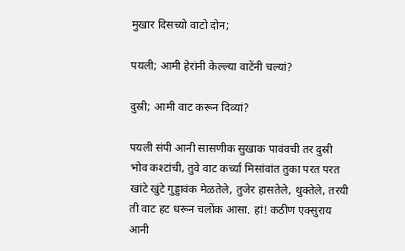मुखार दिसच्यो वाटो दोन;

पयली; आमी हेरांनी केल्ल्या वाटेंनी चल्यां?

दुस्री; आमी वाट करून दिव्यां?

पयली संपी आनी सासणीक सुखाक पावंवची तर दुस्री भोव कश्टांची, तुवे वाट कर्च्या मिसांवांत तुका परत परत खांटे खुंटे गुड्डावंक मेळतेले, तुजेर हासतेले, थुक्तेले, तर‌यी ती वाट हट धरून चलोंक आसा. हां! कठीण एक्सुराय आनी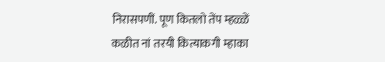निरास‌पणीं. पूण कितलो तेंप म्हळ्ळें कळीत नां तर‌यी कित्याक‌गी म्हाका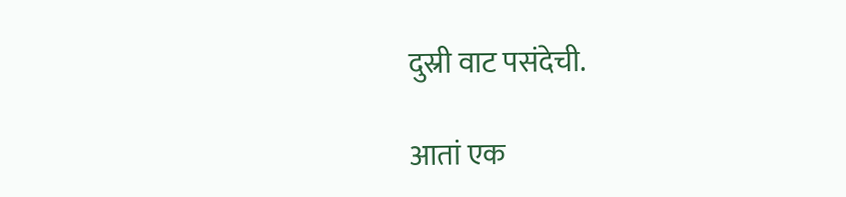दुस्री वाट पसंदेची.

आतां एक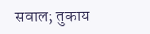सवाल; तुकाय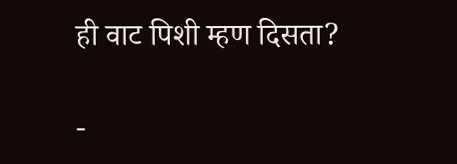ही वाट पिशी म्हण दिसता?

-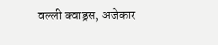वल्ली क्वाड्रस, अजेकार